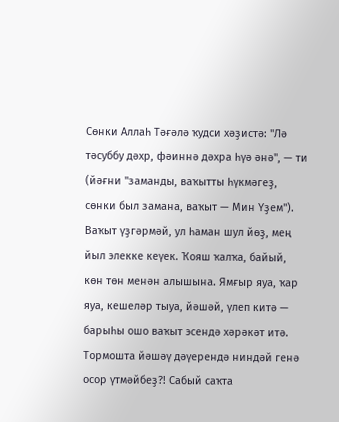Сөнки Аллаһ Тәғәлә ҡудси хәҙистә: "Лә тәсуббу дәхр, фәиннә дәхра һүә әнә", — ти (йәғни "заманды, ваҡытты һүкмәгеҙ, сөнки был замана, ваҡыт — Мин Үҙем").
Ваҡыт үҙгәрмәй, ул һаман шул йөҙ, мең йыл элекке кеүек. Ҡояш ҡалҡа, байый, көн төн менән алышына. Ямғыр яуа, ҡар яуа, кешеләр тыуа, йәшәй, үлеп китә — барыһы ошо ваҡыт эсендә хәрәкәт итә.
Тормошта йәшәү дәүерендә ниндәй генә осор үтмәйбеҙ?! Сабый саҡта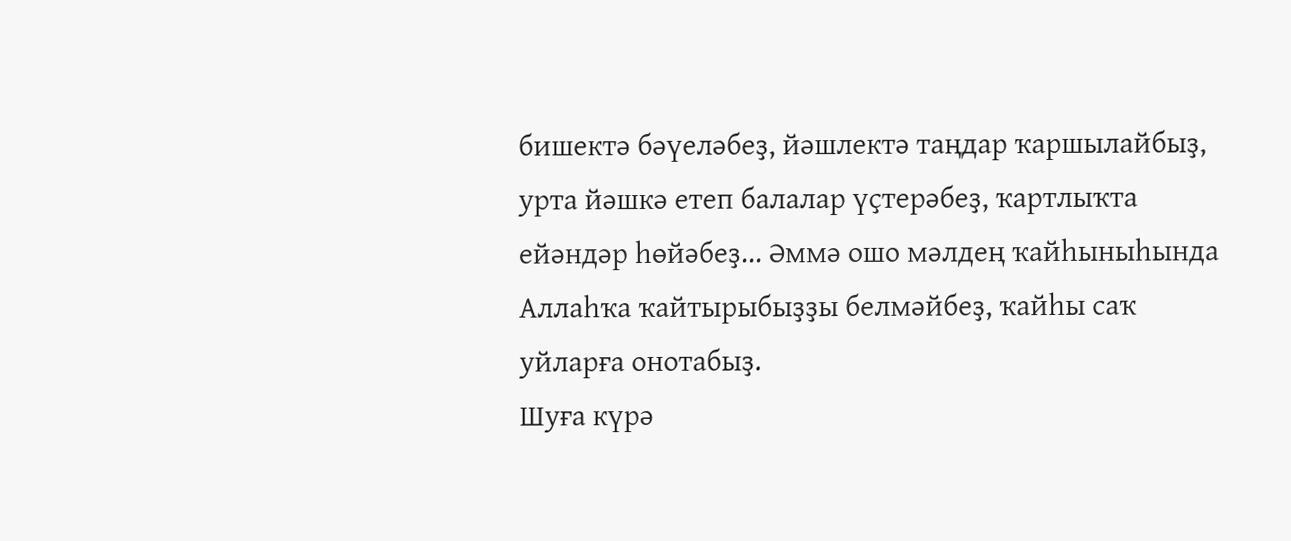бишектә бәүеләбеҙ, йәшлектә таңдар ҡаршылайбыҙ, урта йәшкә етеп балалар үҫтерәбеҙ, ҡартлыҡта ейәндәр һөйәбеҙ... Әммә ошо мәлдең ҡайһыныһында Аллаһҡа ҡайтырыбыҙҙы белмәйбеҙ, ҡайһы саҡ уйларға онотабыҙ.
Шуға күрә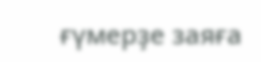ғүмерҙе заяға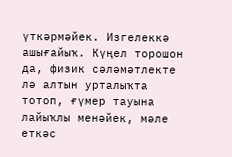үткәрмәйек. Изгелеккә ашығайыҡ. Күңел торошон да, физик сәләмәтлекте лә алтын урталыҡта тотоп, ғүмер тауына лайыҡлы менәйек, мәле еткәс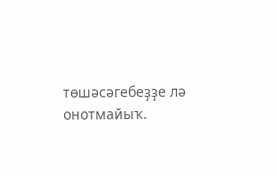төшәсәгебеҙҙе лә онотмайыҡ.